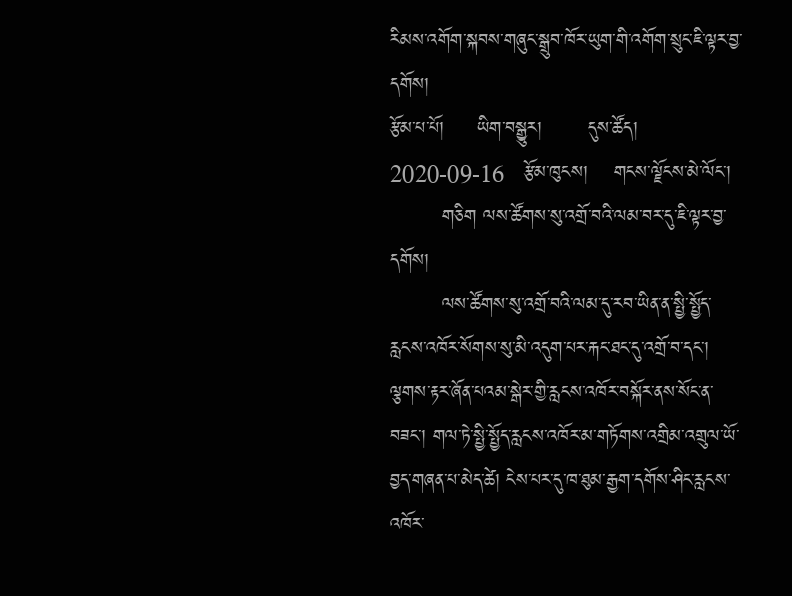རིམས་འགོག་སྐབས་གཞུང་སྒྲུབ་ཁོར་ཡུག་གི་འགོག་སྲུང་ཇི་ལྟར་བྱ་དགོས།
རྩོམ་པ་པོ།     ཡིག་བསྒྱུར།       དུས་ཚོད།   2020-09-16   རྩོམ་ཁུངས།    གངས་ལྗོངས་མེ་ལོང་།
        གཅིག ལས་ཚོགས་སུ་འགྲོ་བའི་ལམ་བར་དུ་ཇི་ལྟར་བྱ་དགོས།
        ལས་ཚོགས་སུ་འགྲོ་བའི་ལམ་དུ་རབ་ཡིན་ན་སྤྱི་སྤྱོད་རླངས་འཁོར་སོགས་སུ་མི་འདུག་པར་རྐང་ཐང་དུ་འགྲོ་བ་དང་། ལྕགས་རྟར་ཞོན་པའམ་སྒེར་གྱི་རླངས་འཁོར་བསྐོར་ནས་སོང་ན་བཟང་། གལ་ཏེ་སྤྱི་སྤྱོད་རླངས་འཁོར་མ་གཏོགས་འགྲིམ་འགྲུལ་ཡོ་བྱད་གཞན་པ་མེད་ཚེ། ངེས་པར་དུ་ཁ་ཐུམ་རྒྱག་དགོས་ཤིང་རླངས་འཁོར་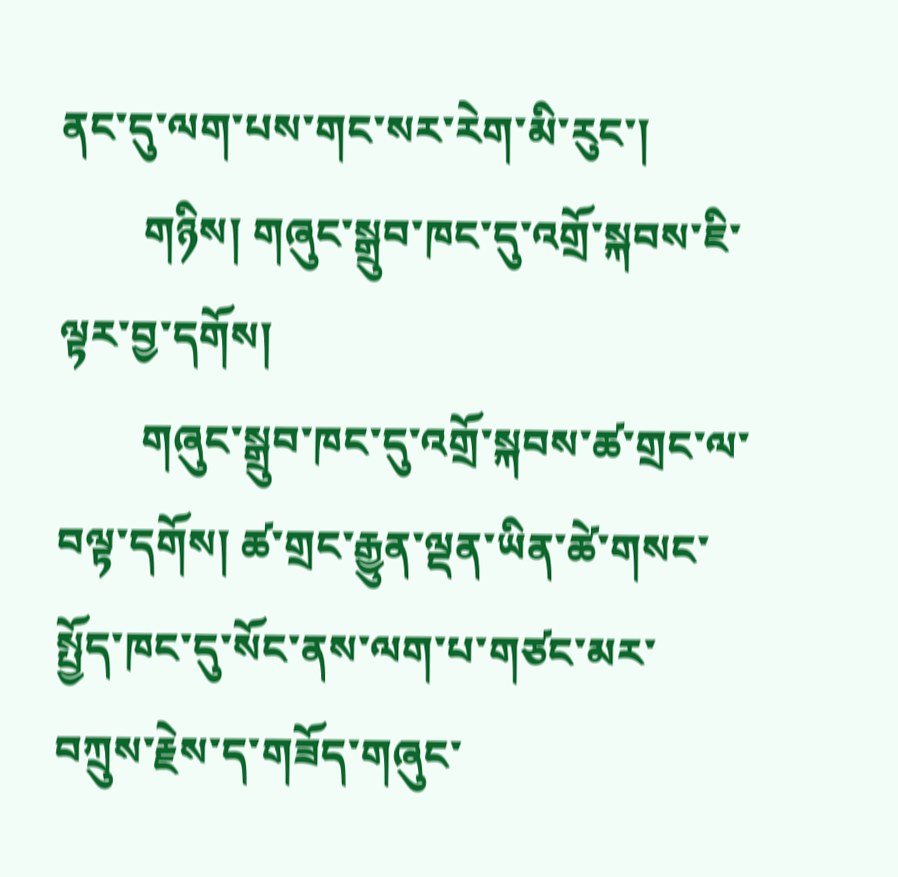ནང་དུ་ལག་པས་གང་སར་རེག་མི་རུང་།
        གཉིས། གཞུང་སྒྲུབ་ཁང་དུ་འགྲོ་སྐབས་ཇི་ལྟར་བྱ་དགོས།
        གཞུང་སྒྲུབ་ཁང་དུ་འགྲོ་སྐབས་ཚ་གྲང་ལ་བལྟ་དགོས། ཚ་གྲང་རྒྱུན་ལྡན་ཡིན་ཚེ་གསང་སྤྱོད་ཁང་དུ་སོང་ནས་ལག་པ་གཙང་མར་བཀྲུས་རྗེས་ད་གཟོད་གཞུང་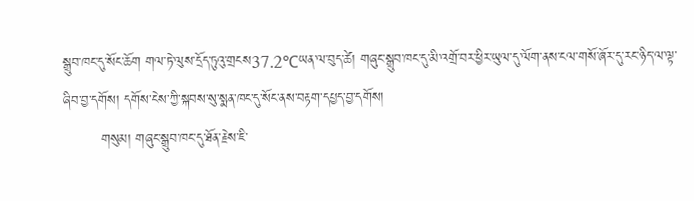སྒྲུབ་ཁང་དུ་སོང་ཆོག གལ་ཏེ་ལུས་དྲོད་ཏུའུ་གྲངས37.2℃ཡན་ལ་བུད་ཚེ། གཞུང་སྒྲུབ་ཁང་དུ་མི་འགྲོ་བར་ཕྱིར་ཡུལ་དུ་ལོག་ནས་ངལ་གསོ་ཞོར་དུ་རང་ཉིད་ལ་ལྟ་ཞིབ་བྱ་དགོས། དགོས་ངེས་ཀྱི་སྐབས་སུ་སྨན་ཁང་དུ་སོང་ནས་བརྟག་དཔྱད་བྱ་དགོས།
        གསུམ། གཞུང་སྒྲུབ་ཁང་དུ་ཐོན་རྗེས་ཇི་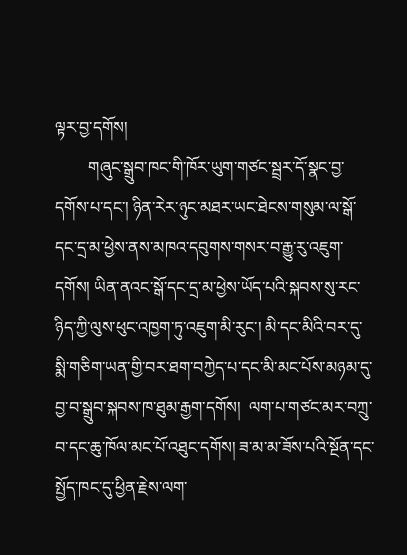ལྟར་བྱ་དགོས།
        གཞུང་སྒྲུབ་ཁང་གི་ཁོར་ཡུག་གཙང་སྦྲར་དོ་སྣང་བྱ་དགོས་པ་དང་། ཉིན་རེར་ཉུང་མཐར་ཡང་ཐེངས་གསུམ་ལ་སྒོ་དང་དྲ་མ་ཕྱེས་ནས་མཁའ་དབུགས་གསར་བ་རྒྱུ་རུ་འཇུག་དགོས། ཡིན་ནའང་སྒོ་དང་དྲ་མ་ཕྱེས་ཡོད་པའི་སྐབས་སུ་རང་ཉིད་ཀྱི་ལུས་ཕུང་འཁྱག་ཏུ་འཇུག་མི་རུང་། མི་དང་མིའི་བར་དུ་སྨི་གཅིག་ཡན་གྱི་བར་ཐག་བཀྱེད་པ་དང་མི་མང་པོས་མཉམ་དུ་བྱ་བ་སྒྲུབ་སྐབས་ཁ་ཐུམ་རྒྱག་དགོས།  ལག་པ་གཙང་མར་བཀྲུ་བ་དང་ཆུ་ཁོལ་མང་པོ་འཐུང་དགོས། ཟ་མ་མ་ཟོས་པའི་སྔོན་དང་སྤྱོད་ཁང་དུ་ཕྱིན་རྗེས་ལག་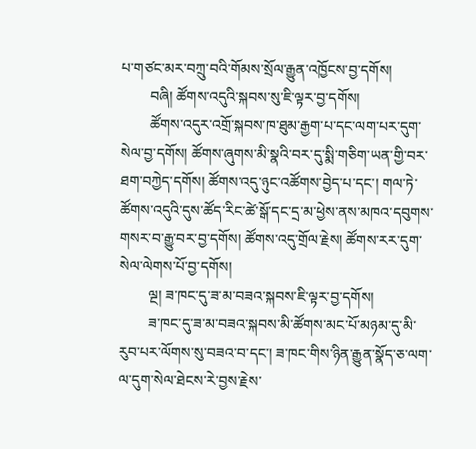པ་གཙང་མར་བཀྲུ་བའི་གོམས་སྲོལ་རྒྱུན་འཁྱོངས་བྱ་དགོས།
        བཞི། ཚོགས་འདུའི་སྐབས་སུ་ཇི་ལྟར་བྱ་དགོས།
        ཚོགས་འདུར་འགྲོ་སྐབས་ཁ་ཐུམ་རྒྱག་པ་དང་ལག་པར་དུག་སེལ་བྱ་དགོས། ཚོགས་ཞུགས་མི་སྣའི་བར་དུ་སྨི་གཅིག་ཡན་གྱི་བར་ཐག་བཀྱེད་དགོས། ཚོགས་འདུ་ཉུང་འཚོགས་བྱེད་པ་དང་། གལ་ཏེ་ཚོགས་འདུའི་དུས་ཚོད་རིང་ཚེ་སྒོ་དང་དྲ་མ་ཕྱེས་ནས་མཁའ་དབུགས་གསར་བ་རྒྱུ་བར་བྱ་དགོས། ཚོགས་འདུ་གྲོལ་རྗེས། ཚོགས་རར་དུག་སེལ་ལེགས་པོ་བྱ་དགོས།
        ལྔ། ཟ་ཁང་དུ་ཟ་མ་བཟའ་སྐབས་ཇི་ལྟར་བྱ་དགོས།
        ཟ་ཁང་དུ་ཟ་མ་བཟའ་སྐབས་མི་ཚོགས་མང་པོ་མཉམ་དུ་མི་རུབ་པར་ལོགས་སུ་བཟའ་བ་དང་། ཟ་ཁང་གིས་ཉིན་རྒྱུན་སྣོད་ཅ་ལག་ལ་དུག་སེལ་ཐེངས་རེ་བྱས་རྗེས་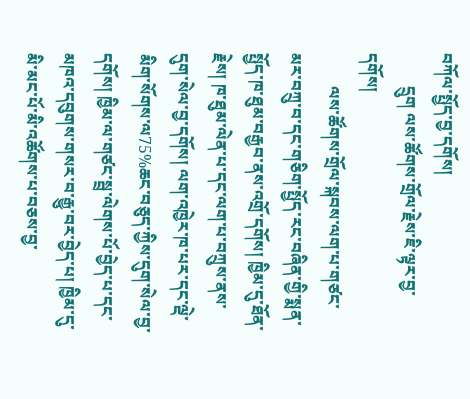བཀོལ་སྤྱོད་བྱ་དགོས།
        དྲུག ལས་ཚོགས་གྲོལ་རྗེས་ཇི་ལྟར་བྱ་དགོས།
        ལས་ཚོགས་གྲོལ་སྐབས་ལག་པ་གཙང་མར་བཀྲུ་བ་དང་གཅིག་སྤྱོད་རང་བཞིན་གྱི་སྨན་སྤྱོད་ཁ་ཐུམ་བརྒྱབ་ནས་འགྲོ་དགོས། ཁྱིམ་དུ་ཐོན་རྗེས། ཁ་ཐུམ་ལེན་པ་དང་ལག་པ་བཀྲུས་ནས་དུག་སེལ་བྱ་དགོས། ལག་འཁྱེར་ཁ་པར་དང་ལྡེ་མིག་སོགས་ལ75%ཆང་བཅུད་ཀྱིས་དུག་སེལ་བྱ་དགོས། ཁྱིམ་ལ་གཙང་སྦྲ་ལེགས་པོ་བྱེད་པ་དང་མཁའ་དབུགས་གསར་བ་རྒྱུ་བར་བྱེད་པ། ཁྱིམ་དུ་མི་མང་པོ་མི་འཚོགས་པ་བཅས་བྱ་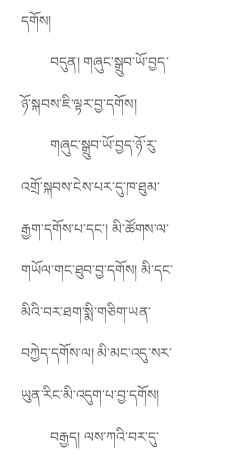དགོས།
        བདུན། གཞུང་སྒྲུབ་ཡོ་བྱད་ཉོ་སྐབས་ཇི་ལྟར་བྱ་དགོས།
        གཞུང་སྒྲུབ་ཡོ་བྱད་ཉོ་རུ་འགྲོ་སྐབས་ངེས་པར་དུ་ཁ་ཐུམ་རྒྱག་དགོས་པ་དང་། མི་ཚོགས་ལ་གཡོལ་གང་ཐུབ་བྱ་དགོས། མི་དང་མིའི་བར་ཐག་སྨི་གཅིག་ཡན་བཀྱེད་དགོས་ལ། མི་མང་འདུ་སར་ཡུན་རིང་མི་འདུག་པ་བྱ་དགོས།
        བརྒྱད། ལས་ཀའི་བར་དུ་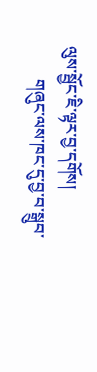ལུས་སྦྱོང་ཇི་ལྟར་བྱ་དགོས།
        གཞུང་ལས་ཁང་དུ་བྱ་བ་སྒྲུབ་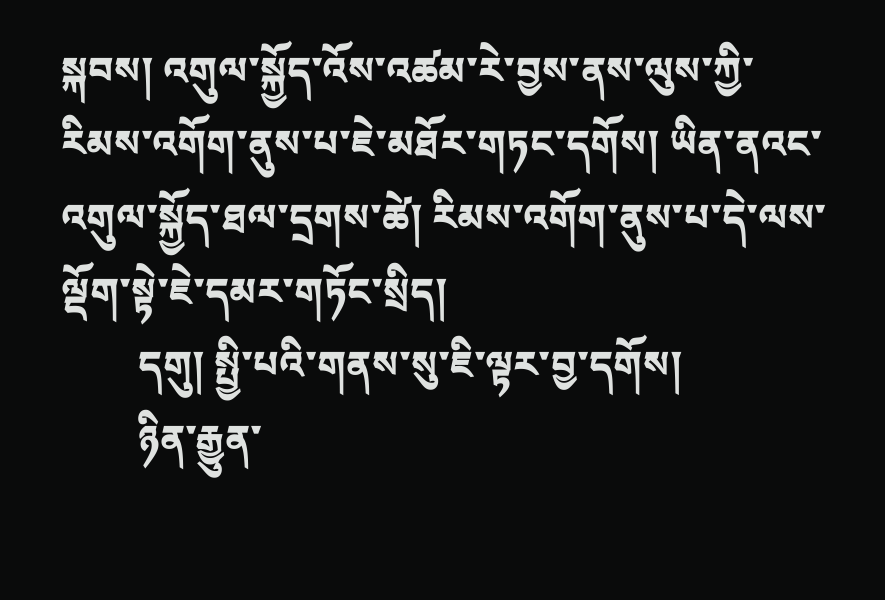སྐབས། འགུལ་སྐྱོད་འོས་འཚམ་རེ་བྱས་ནས་ལུས་ཀྱི་རིམས་འགོག་ནུས་པ་ཇེ་མཐོར་གཏང་དགོས། ཡིན་ནའང་འགུལ་སྐྱོད་ཐལ་དྲགས་ཚེ། རིམས་འགོག་ནུས་པ་དེ་ལས་ལྡོག་སྟེ་ཇེ་དམར་གཏོང་སྲིད།
        དགུ། སྤྱི་པའི་གནས་སུ་ཇི་ལྟར་བྱ་དགོས།
        ཉིན་རྒྱུན་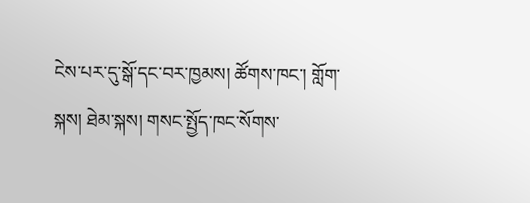ངེས་པར་དུ་སྒོ་དང་བར་ཁྱམས། ཚོགས་ཁང་། གློག་སྐས། ཐེམ་སྐས། གསང་སྤྱོད་ཁང་སོགས་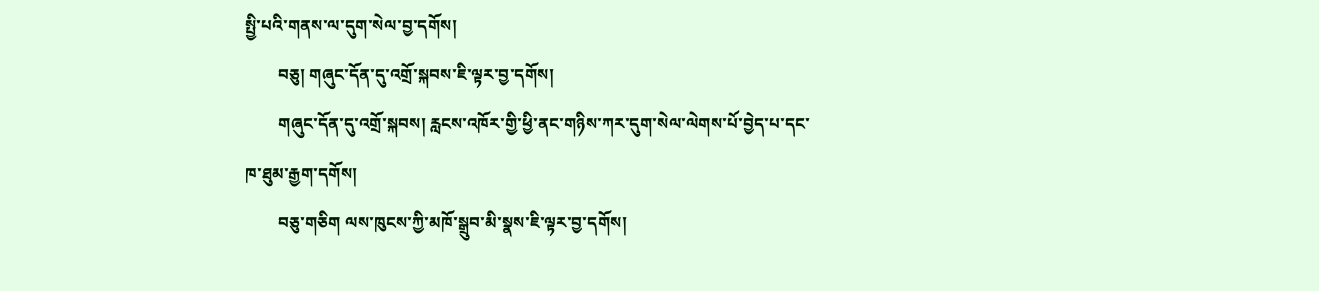སྤྱི་པའི་གནས་ལ་དུག་སེལ་བྱ་དགོས།
        བཅུ། གཞུང་དོན་དུ་འགྲོ་སྐབས་ཇི་ལྟར་བྱ་དགོས།
        གཞུང་དོན་དུ་འགྲོ་སྐབས། རླངས་འཁོར་གྱི་ཕྱི་ནང་གཉིས་ཀར་དུག་སེལ་ལེགས་པོ་བྱེད་པ་དང་ཁ་ཐུམ་རྒྱག་དགོས།
        བཅུ་གཅིག ལས་ཁུངས་ཀྱི་མཁོ་སྒྲུབ་མི་སྣས་ཇི་ལྟར་བྱ་དགོས།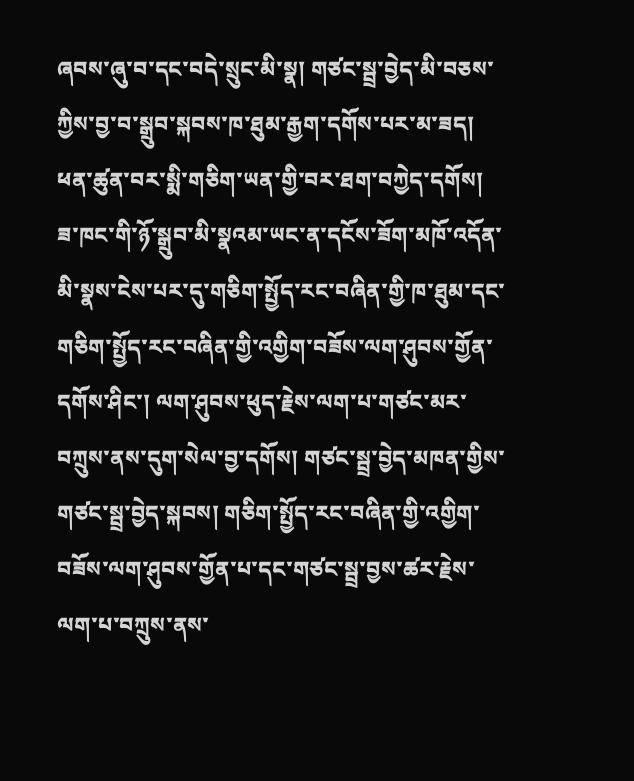ཞབས་ཞུ་བ་དང་བདེ་སྲུང་མི་སྣ། གཙང་སྦྲ་བྱེད་མི་བཅས་ཀྱིས་བྱ་བ་སྒྲུབ་སྐབས་ཁ་ཐུམ་རྒྱག་དགོས་པར་མ་ཟད། ཕན་ཚུན་བར་སྨི་གཅིག་ཡན་གྱི་བར་ཐག་བཀྱེད་དགོས། ཟ་ཁང་གི་ཉོ་སྒྲུབ་མི་སྣའམ་ཡང་ན་དངོས་ཟོག་མཁོ་འདོན་མི་སྣས་ངེས་པར་དུ་གཅིག་སྤྱོད་རང་བཞིན་གྱི་ཁ་ཐུམ་དང་གཅིག་སྤྱོད་རང་བཞིན་གྱི་འགྱིག་བཟོས་ལག་ཤུབས་གྱོན་དགོས་ཤིང་། ལག་ཤུབས་ཕུད་རྗེས་ལག་པ་གཙང་མར་བཀྲུས་ནས་དུག་སེལ་བྱ་དགོས། གཙང་སྦྲ་བྱེད་མཁན་གྱིས་གཙང་སྦྲ་བྱེད་སྐབས། གཅིག་སྤྱོད་རང་བཞིན་གྱི་འགྱིག་བཟོས་ལག་ཤུབས་གྱོན་པ་དང་གཙང་སྦྲ་བྱས་ཚར་རྗེས་ལག་པ་བཀྲུས་ནས་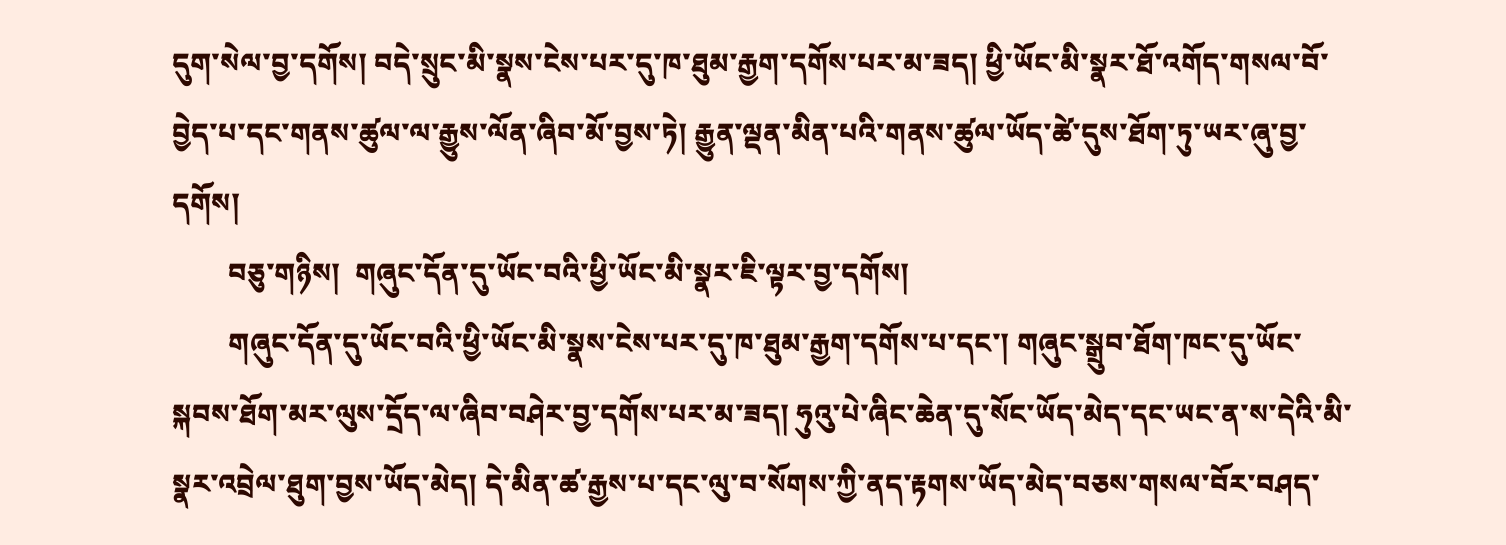དུག་སེལ་བྱ་དགོས། བདེ་སྲུང་མི་སྣས་ངེས་པར་དུ་ཁ་ཐུམ་རྒྱག་དགོས་པར་མ་ཟད། ཕྱི་ཡོང་མི་སྣར་ཐོ་འགོད་གསལ་བོ་བྱེད་པ་དང་གནས་ཚུལ་ལ་རྒྱུས་ལོན་ཞིབ་མོ་བྱས་ཏེ། རྒྱུན་ལྡན་མིན་པའི་གནས་ཚུལ་ཡོད་ཚེ་དུས་ཐོག་ཏུ་ཡར་ཞུ་བྱ་དགོས།
        བཅུ་གཉིས།  གཞུང་དོན་དུ་ཡོང་བའི་ཕྱི་ཡོང་མི་སྣར་ཇི་ལྟར་བྱ་དགོས།
        གཞུང་དོན་དུ་ཡོང་བའི་ཕྱི་ཡོང་མི་སྣས་ངེས་པར་དུ་ཁ་ཐུམ་རྒྱག་དགོས་པ་དང་། གཞུང་སྒྲུབ་ཐོག་ཁང་དུ་ཡོང་སྐབས་ཐོག་མར་ལུས་དྲོད་ལ་ཞིབ་བཤེར་བྱ་དགོས་པར་མ་ཟད། ཧུའུ་པེ་ཞིང་ཆེན་དུ་སོང་ཡོད་མེད་དང་ཡང་ན་ས་དེའི་མི་སྣར་འབྲེལ་ཐུག་བྱས་ཡོད་མེད། དེ་མིན་ཚ་རྒྱས་པ་དང་ལུ་བ་སོགས་ཀྱི་ནད་རྟགས་ཡོད་མེད་བཅས་གསལ་བོར་བཤད་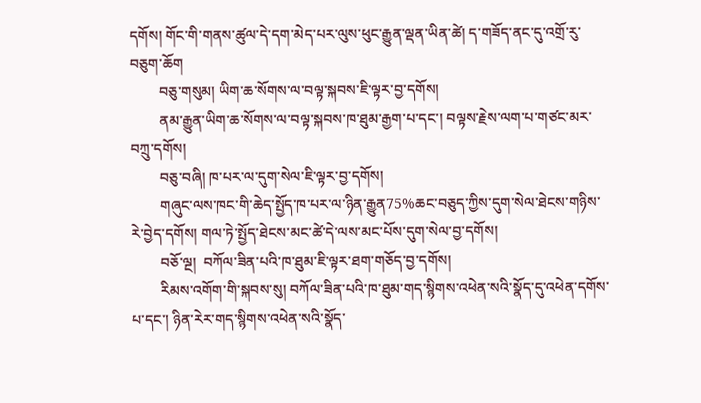དགོས། གོང་གི་གནས་ཚུལ་དེ་དག་མེད་པར་ལུས་ཕུང་རྒྱུན་ལྡན་ཡིན་ཚེ། ད་གཟོད་ནང་དུ་འགྲོ་རུ་བཅུག་ཆོག
        བཅུ་གསུམ། ཡིག་ཆ་སོགས་ལ་བལྟ་སྐབས་ཇི་ལྟར་བྱ་དགོས།
        ནམ་རྒྱུན་ཡིག་ཆ་སོགས་ལ་བལྟ་སྐབས་ཁ་ཐུམ་རྒྱག་པ་དང་། བལྟས་རྗེས་ལག་པ་གཙང་མར་བཀྲུ་དགོས།
        བཅུ་བཞི། ཁ་པར་ལ་དུག་སེལ་ཇི་ལྟར་བྱ་དགོས།
        གཞུང་ལས་ཁང་གི་ཆེད་སྤྱོད་ཁ་པར་ལ་ཉིན་རྒྱུན75%ཆང་བཅུད་ཀྱིས་དུག་སེལ་ཐེངས་གཉིས་རེ་བྱེད་དགོས། གལ་ཏེ་སྤྱོད་ཐེངས་མང་ཚེ་དེ་ལས་མང་པོས་དུག་སེལ་བྱ་དགོས།
        བཅོ་ལྔ།  བཀོལ་ཟིན་པའི་ཁ་ཐུམ་ཇི་ལྟར་ཐག་གཅོད་བྱ་དགོས།
        རིམས་འགོག་གི་སྐབས་སུ། བཀོལ་ཟིན་པའི་ཁ་ཐུམ་གད་སྙིགས་འཕེན་སའི་སྣོད་དུ་འཕེན་དགོས་པ་དང་། ཉིན་རེར་གད་སྙིགས་འཕེན་སའི་སྣོད་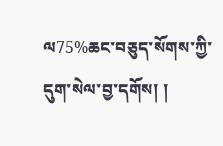ལ75%ཆང་བཅུད་སོགས་ཀྱི་དུག་སེལ་བྱ་དགོས། །